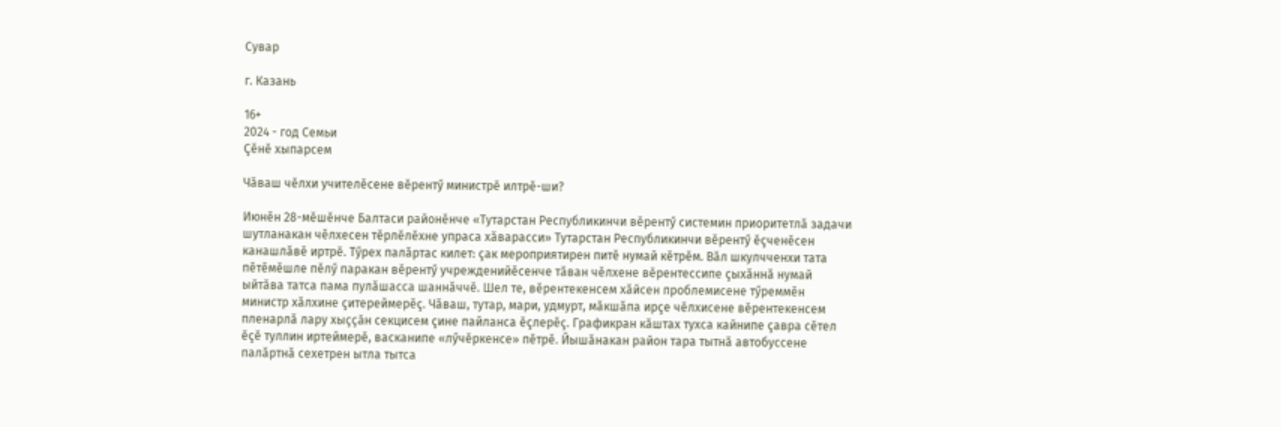Сувар

г. Казань

16+
2024 - год Семьи
Çӗнӗ хыпарсем

Чăваш чӗлхи учителӗсене вӗрентӳ министрӗ илтрӗ-ши?

Июнӗн 28-мӗшӗнче Балтаси районӗнче «Тутарстан Республикинчи вӗрентӳ системин приоритетлă задачи шутланакан чӗлхесен тӗрлӗлӗхне упраса хăварасси» Тутарстан Республикинчи вӗрентӳ ӗçченӗсен канашлăвӗ иртрӗ. Тӳрех палăртас килет: çак мероприятирен питӗ нумай кӗтрӗм. Вăл шкулчченхи тата пӗтӗмӗшле пӗлӳ паракан вӗрентӳ учрежденийӗсенче тăван чӗлхене вӗрентессипе çыхăннă нумай ыйтăва татса пама пулăшасса шаннăччӗ. Шел те, вӗрентекенсем хăйсен проблемисене тӳреммӗн министр хăлхине çитереймерӗç. Чăваш, тутар, мари, удмурт, мăкшăпа ирçе чӗлхисене вӗрентекенсем пленарлă лару хыççăн секцисем çине пайланса ӗçлерӗç. Графикран кăштах тухса кайнипе çавра сӗтел ӗçӗ туллин иртеймерӗ, васканипе «лӳчӗркенсе» пӗтрӗ. Йышăнакан район тара тытнă автобуссене палăртнă сехетрен ытла тытса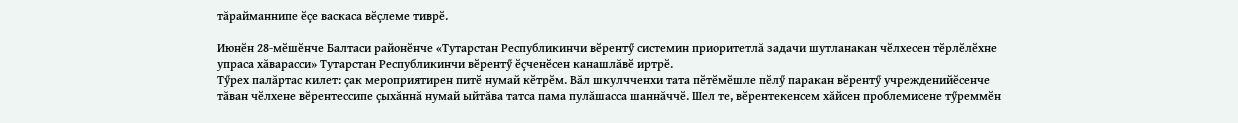тăрайманнипе ӗçе васкаса вӗçлеме тиврӗ.

Июнӗн 28-мӗшӗнче Балтаси районӗнче «Тутарстан Республикинчи вӗрентӳ системин приоритетлă задачи шутланакан чӗлхесен тӗрлӗлӗхне упраса хăварасси» Тутарстан Республикинчи вӗрентӳ ӗçченӗсен канашлăвӗ иртрӗ.
Тӳрех палăртас килет: çак мероприятирен питӗ нумай кӗтрӗм. Вăл шкулчченхи тата пӗтӗмӗшле пӗлӳ паракан вӗрентӳ учрежденийӗсенче тăван чӗлхене вӗрентессипе çыхăннă нумай ыйтăва татса пама пулăшасса шаннăччӗ. Шел те, вӗрентекенсем хăйсен проблемисене тӳреммӗн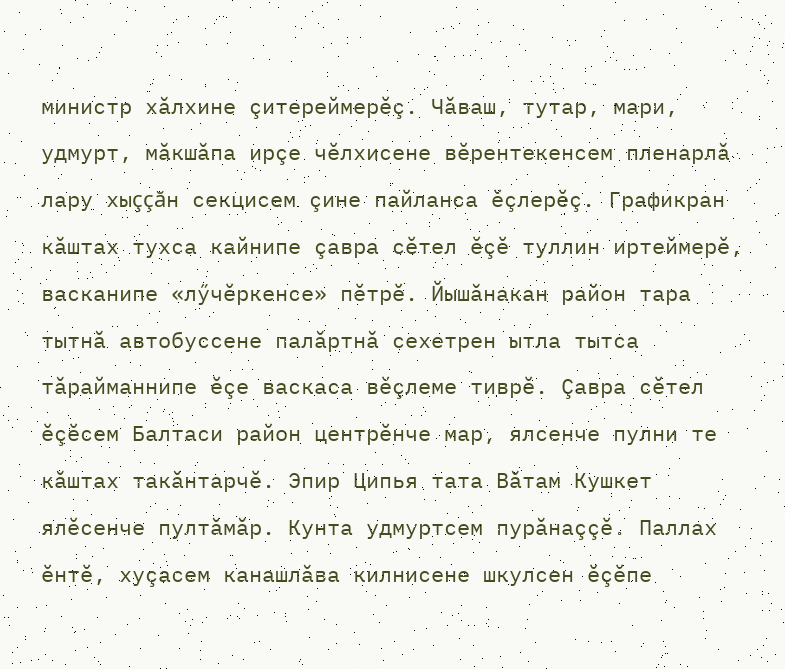министр хăлхине çитереймерӗç. Чăваш, тутар, мари, удмурт, мăкшăпа ирçе чӗлхисене вӗрентекенсем пленарлă лару хыççăн секцисем çине пайланса ӗçлерӗç. Графикран кăштах тухса кайнипе çавра сӗтел ӗçӗ туллин иртеймерӗ, васканипе «лӳчӗркенсе» пӗтрӗ. Йышăнакан район тара тытнă автобуссене палăртнă сехетрен ытла тытса тăрайманнипе ӗçе васкаса вӗçлеме тиврӗ. Çавра сӗтел ӗçӗсем Балтаси район центрӗнче мар, ялсенче пулни те кăштах такăнтарчӗ. Эпир Ципья тата Вăтам Кушкет ялӗсенче пултăмăр. Кунта удмуртсем пурăнаççӗ. Паллах ӗнтӗ, хуçасем канашлăва килнисене шкулсен ӗçӗпе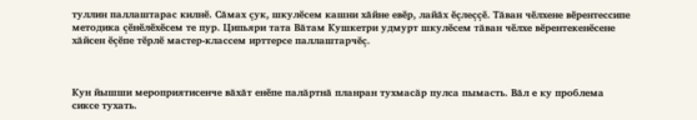туллин паллаштарас килнӗ. Сăмах çук, шкулӗсем кашни хăйне евӗр, лайăх ӗçлеççӗ. Тăван чӗлхене вӗрентессипе методика çӗнӗлӗхӗсем те пур. Ципьяри тата Вăтам Кушкетри удмурт шкулӗсем тăван чӗлхе вӗрентекенӗсене хăйсен ӗçӗпе тӗрлӗ мастер-классем ирттерсе паллаштарчӗç.



Кун йышши мероприятисенче вăхăт енӗпе палăртнă планран тухмасăр пулса пымасть. Вăл е ку проблема сиксе тухать.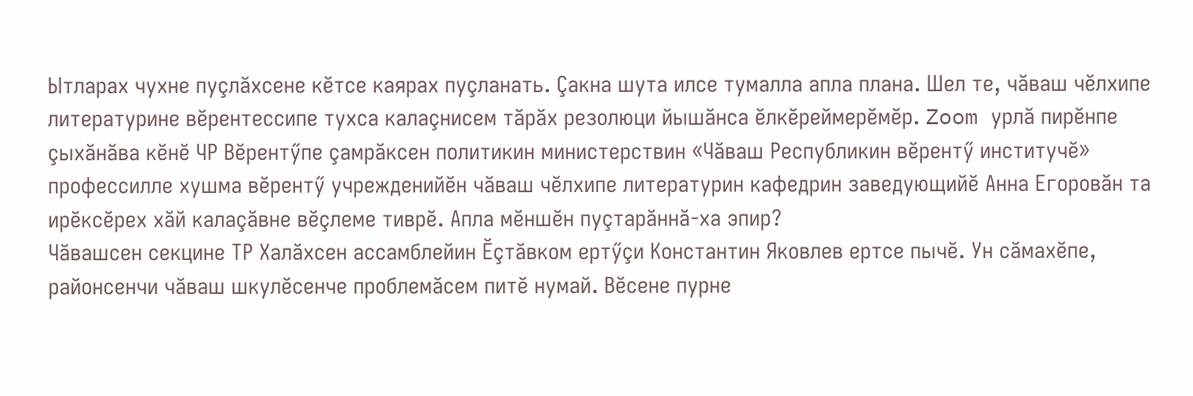Ытларах чухне пуçлăхсене кӗтсе каярах пуçланать. Çакна шута илсе тумалла апла плана. Шел те, чăваш чӗлхипе литературине вӗрентессипе тухса калаçнисем тăрăх резолюци йышăнса ӗлкӗреймерӗмӗр. Zoom урлă пирӗнпе çыхăнăва кӗнӗ ЧР Вӗрентӳпе çамрăксен политикин министерствин «Чăваш Республикин вӗрентӳ институчӗ» профессилле хушма вӗрентӳ учрежденийӗн чăваш чӗлхипе литературин кафедрин заведующийӗ Анна Егоровăн та ирӗксӗрех хăй калаçăвне вӗçлеме тиврӗ. Апла мӗншӗн пуçтарăннă-ха эпир?
Чăвашсен секцине ТР Халăхсен ассамблейин Ӗçтăвком ертӳçи Константин Яковлев ертсе пычӗ. Ун сăмахӗпе, районсенчи чăваш шкулӗсенче проблемăсем питӗ нумай. Вӗсене пурне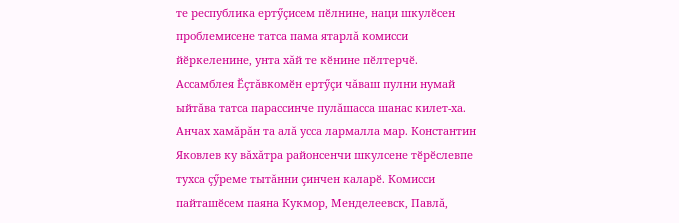те республика ертӳçисем пӗлнине, наци шкулӗсен проблемисене татса пама ятарлă комисси йӗркеленине, унта хăй те кӗнине пӗлтерчӗ. Ассамблея Ӗçтăвкомӗн ертӳçи чăваш пулни нумай ыйтăва татса парассинче пулăшасса шанас килет-ха. Анчах хамăрăн та алă усса лармалла мар. Константин Яковлев ку вăхăтра районсенчи шкулсене тӗрӗслевпе тухса çӳреме тытăнни çинчен каларӗ. Комисси пайташӗсем паяна Кукмор, Менделеевск, Павлă,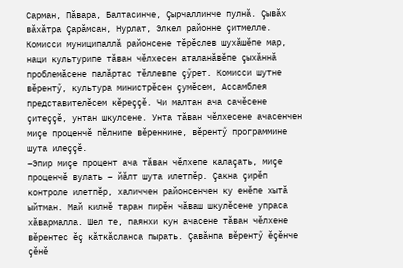Сарман, Пăвара, Балтасинче, Çырчаллинче пулнă. Çывăх вăхăтра Çарăмсан, Нурлат, Элкел районне çитмелле. Комисси муниципаллă районсене тӗрӗслев шухăшӗпе мар, наци культурипе тăван чӗлхесен аталанăвӗпе çыхăннă проблемăсене палăртас тӗллевпе çӳрет. Комисси шутне вӗрентӳ, культура министрӗсен çумӗсем, Ассамблея представителӗсем кӗреççӗ. Чи малтан ача сачӗсене çитеççӗ, унтан шкулсене. Унта тăван чӗлхесене ачасенчен миçе проценчӗ пӗлнипе вӗреннине, вӗрентӳ программине шута илеççӗ.
–Эпир миçе процент ача тăван чӗлхепе калаçать, миçе проценчӗ вулать – йăлт шута илетпӗр. Çакна çирӗп контроле илетпӗр, халиччен районсенчен ку енӗпе хытă ыйтман. Май килнӗ таран пирӗн чăваш шкулӗсене упраса хăвармалла. Шел те, паянхи кун ачасене тăван чӗлхене вӗрентес ӗç кăткăсланса пырать. Çавăнпа вӗрентӳ ӗçӗнче çӗнӗ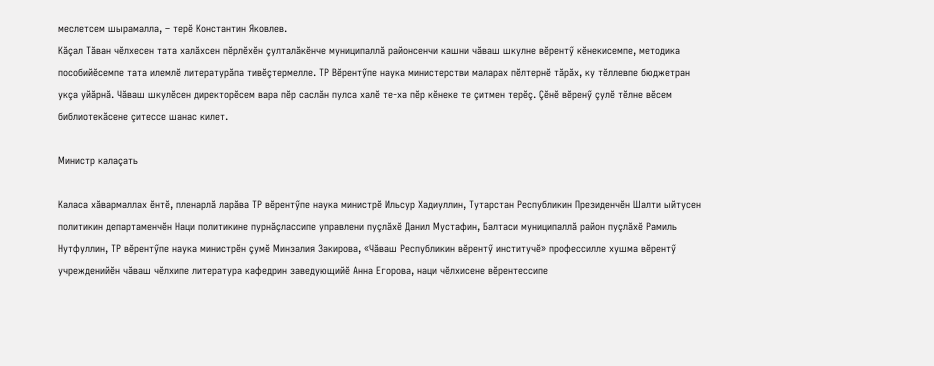меслетсем шырамалла, – терӗ Константин Яковлев.
Кăçал Тăван чӗлхесен тата халăхсен пӗрлӗхӗн çулталăкӗнче муниципаллă районсенчи кашни чăваш шкулне вӗрентӳ кӗнекисемпе, методика пособийӗсемпе тата илемлӗ литературăпа тивӗçтермелле. ТР Вӗрентӳпе наука министерстви маларах пӗлтернӗ тăрăх, ку тӗллевпе бюджетран укçа уйăрнă. Чăваш шкулӗсен директорӗсем вара пӗр саслăн пулса халӗ те-ха пӗр кӗнеке те çитмен терӗç. Çӗнӗ вӗренӳ çулӗ тӗлне вӗсем библиотекăсене çитессе шанас килет.

Министр калаçать

Каласа хăвармаллах ӗнтӗ, пленарлă ларăва ТР вӗрентӳпе наука министрӗ Ильсур Хадиуллин, Тутарстан Республикин Президенчӗн Шалти ыйтусен политикин департаменчӗн Наци политикине пурнăçлассипе управлени пуçлăхӗ Данил Мустафин, Балтаси муниципаллă район пуçлăхӗ Рамиль Нутфуллин, ТР вӗрентӳпе наука министрӗн çумӗ Минзалия Закирова, «Чăваш Республикин вӗрентӳ институчӗ» профессилле хушма вӗрентӳ учрежденийӗн чăваш чӗлхипе литература кафедрин заведующийӗ Анна Егорова, наци чӗлхисене вӗрентессипе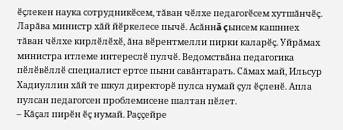ӗçлекен наука сотрудникӗсем, тăван чӗлхе педагогӗсем хутшăнчӗç. Ларăва министр хăй йӗркелесе пычӗ. Асăннă çынсем кашниех тăван чӗлхе кирлӗлӗхӗ, ăна вӗрентмелли пирки каларӗç. Уйрăмах министра итлеме интереслӗ пулчӗ. Ведомствăна педагогика пӗлӗвӗллӗ специалист ертсе пыни савăнтарать. Сăмах май, Ильсур Хадиуллин хăй те шкул директорӗ пулса нумай çул ӗçленӗ. Апла пулсан педагогсен проблемисене шалтан пӗлет.
– Кăçал пирӗн ӗç нумай. Раççейре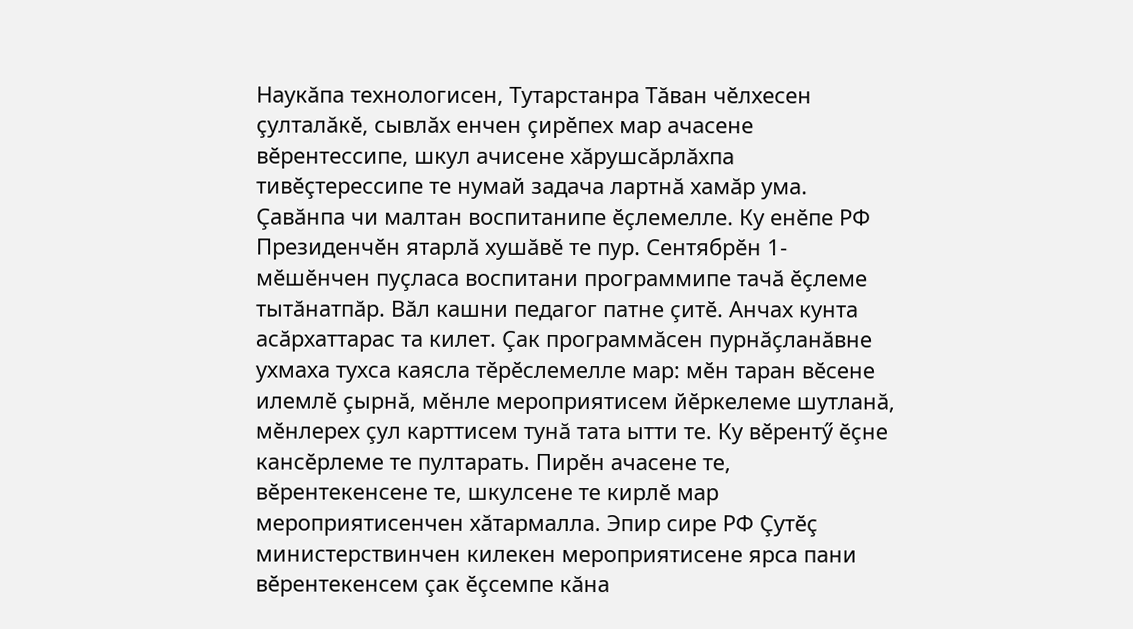Наукăпа технологисен, Тутарстанра Тăван чӗлхесен çулталăкӗ, сывлăх енчен çирӗпех мар ачасене вӗрентессипе, шкул ачисене хăрушсăрлăхпа тивӗçтерессипе те нумай задача лартнă хамăр ума. Çавăнпа чи малтан воспитанипе ӗçлемелле. Ку енӗпе РФ Президенчӗн ятарлă хушăвӗ те пур. Сентябрӗн 1-мӗшӗнчен пуçласа воспитани программипе тачă ӗçлеме тытăнатпăр. Вăл кашни педагог патне çитӗ. Анчах кунта асăрхаттарас та килет. Çак программăсен пурнăçланăвне ухмаха тухса каясла тӗрӗслемелле мар: мӗн таран вӗсене илемлӗ çырнă, мӗнле мероприятисем йӗркелеме шутланă, мӗнлерех çул карттисем тунă тата ытти те. Ку вӗрентӳ ӗçне кансӗрлеме те пултарать. Пирӗн ачасене те, вӗрентекенсене те, шкулсене те кирлӗ мар мероприятисенчен хăтармалла. Эпир сире РФ Çутӗç министерствинчен килекен мероприятисене ярса пани вӗрентекенсем çак ӗçсемпе кăна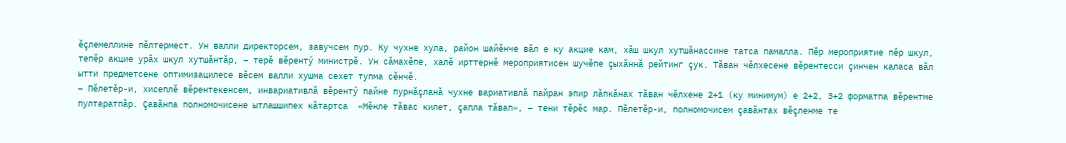ӗçлемеллине пӗлтермест. Ун валли директорсем, завучсем пур. Ку чухне хула, район шайӗнче вăл е ку акцие кам, хăш шкул хутшăнассине татса памалла. Пӗр мероприятие пӗр шкул, тепӗр акцие урăх шкул хутшăнтăр, – терӗ вӗрентӳ министрӗ. Ун сăмахӗпе, халӗ ирттернӗ мероприятисен шучӗпе çыхăннă рейтинг çук. Тăван чӗлхесене вӗрентесси çинчен каласа вăл ытти предметсене оптимизацилесе вӗсем валли хушма сехет тупма сӗнчӗ.
– Пӗлетӗр-и, хисеплӗ вӗрентекенсем, инвариативлă вӗрентӳ пайне пурнăçланă чухне вариативлă пайран эпир лăпкăнах тăван чӗлхене 2+1 (ку минимум) е 2+2, 3+2 форматпа вӗрентме пултаратпăр. Çавăнпа полномочисене ытлашшипех кăтартса  «Мӗнле тăвас килет, çапла тăвап», – тени тӗрӗс мар. Пӗлетӗр-и, полномочисем çавăнтах вӗçленме те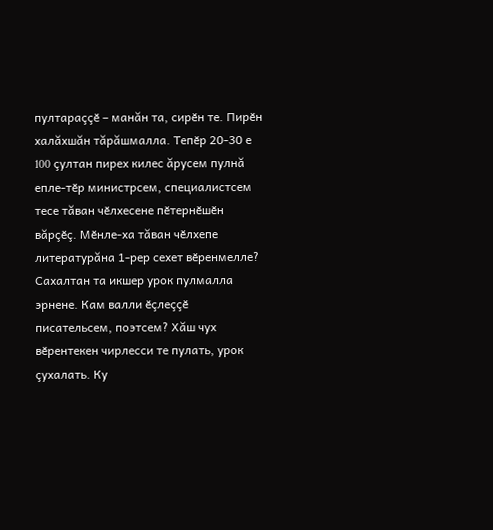пултараççӗ – манăн та, сирӗн те. Пирӗн халăхшăн тăрăшмалла. Тепӗр 20-30 е 100 çултан пирех килес ăрусем пулнă епле-тӗр министрсем, специалистсем тесе тăван чӗлхесене пӗтернӗшӗн вăрçӗç. Мӗнле-ха тăван чӗлхепе литературăна 1-рер сехет вӗренмелле? Сахалтан та икшер урок пулмалла эрнене. Кам валли ӗçлеççӗ писательсем, поэтсем? Хăш чух вӗрентекен чирлесси те пулать, урок çухалать. Ку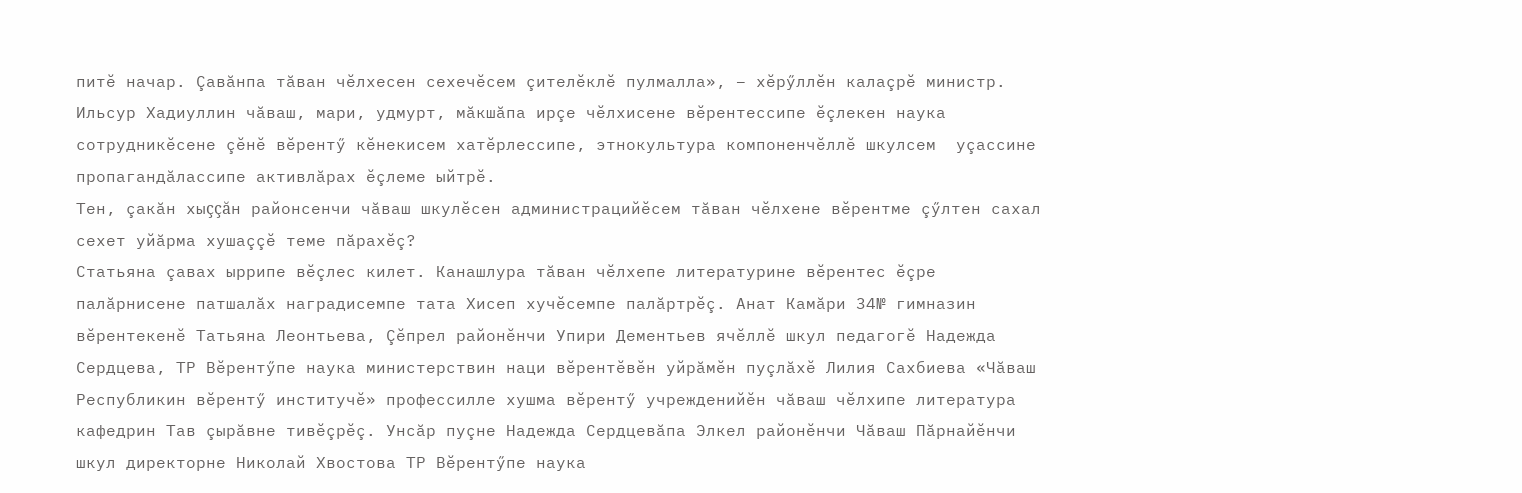питӗ начар. Çавăнпа тăван чӗлхесен сехечӗсем çителӗклӗ пулмалла», – хӗрӳллӗн калаçрӗ министр.
Ильсур Хадиуллин чăваш, мари, удмурт, мăкшăпа ирçе чӗлхисене вӗрентессипе ӗçлекен наука сотрудникӗсене çӗнӗ вӗрентӳ кӗнекисем хатӗрлессипе, этнокультура компоненчӗллӗ шкулсем  уçассине пропагандăлассипе активлăрах ӗçлеме ыйтрӗ.
Тен, çакăн хыççăн районсенчи чăваш шкулӗсен администрацийӗсем тăван чӗлхене вӗрентме çӳлтен сахал сехет уйăрма хушаççӗ теме пăрахӗç?
Статьяна çавах ыррипе вӗçлес килет. Канашлура тăван чӗлхепе литературине вӗрентес ӗçре палăрнисене патшалăх наградисемпе тата Хисеп хучӗсемпе палăртрӗç. Анат Камăри 34№ гимназин вӗрентекенӗ Татьяна Леонтьева, Çӗпрел районӗнчи Упири Дементьев ячӗллӗ шкул педагогӗ Надежда Сердцева, ТР Вӗрентӳпе наука министерствин наци вӗрентӗвӗн уйрăмӗн пуçлăхӗ Лилия Сахбиева «Чăваш Республикин вӗрентӳ институчӗ» профессилле хушма вӗрентӳ учрежденийӗн чăваш чӗлхипе литература кафедрин Тав çырăвне тивӗçрӗç. Унсăр пуçне Надежда Сердцевăпа Элкел районӗнчи Чăваш Пăрнайӗнчи шкул директорне Николай Хвостова ТР Вӗрентӳпе наука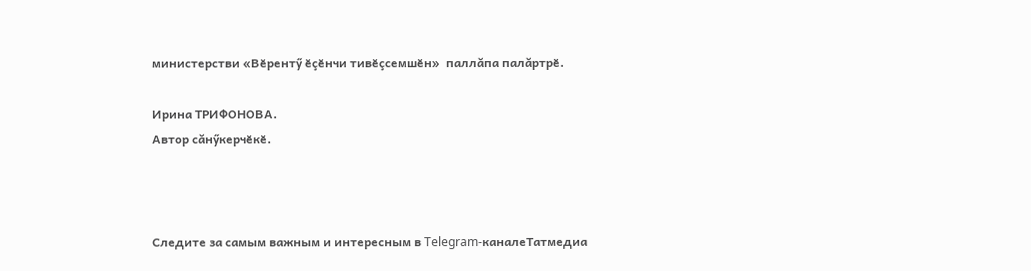министерстви «Вӗрентӳ ӗçӗнчи тивӗçсемшӗн»  паллăпа палăртрӗ.

Ирина ТРИФОНОВА.
Автор сăнӳкерчӗкӗ.



Следите за самым важным и интересным в Telegram-каналеТатмедиа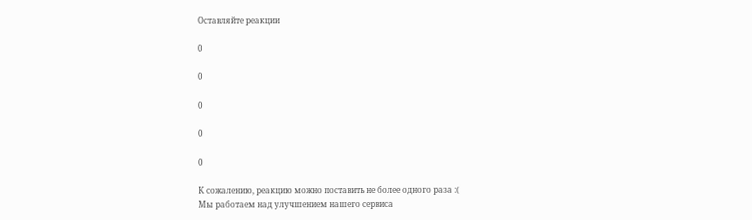Оставляйте реакции

0

0

0

0

0

К сожалению, реакцию можно поставить не более одного раза :(
Мы работаем над улучшением нашего сервиса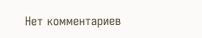Нет комментариев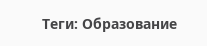Теги: Образование